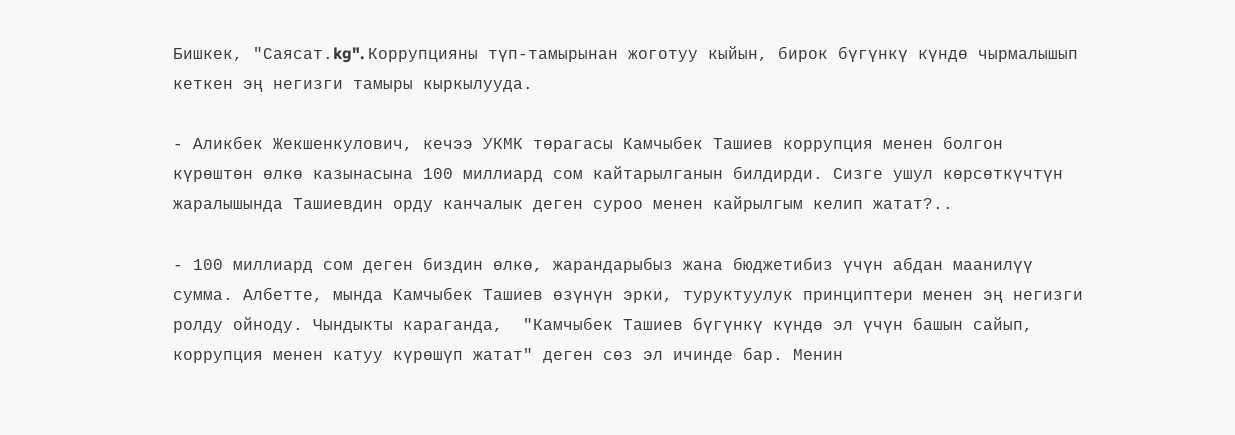Бишкек, "Саясат.kg". Коррупцияны түп-тамырынан жоготуу кыйын, бирок бүгүнкү күндө чырмалышып кеткен эң негизги тамыры кыркылууда.

- Аликбек Жекшенкулович, кечээ УКМК төрагасы Камчыбек Ташиев коррупция менен болгон күрөштөн өлкө казынасына 100 миллиард сом кайтарылганын билдирди. Сизге ушул көрсөткүчтүн жаралышында Ташиевдин орду канчалык деген суроо менен кайрылгым келип жатат?..

- 100 миллиард сом деген биздин өлкө, жарандарыбыз жана бюджетибиз үчүн абдан маанилүү сумма. Албетте, мында Камчыбек Ташиев өзүнүн эрки, туруктуулук принциптери менен эң негизги ролду ойноду. Чындыкты караганда,  "Камчыбек Ташиев бүгүнкү күндө эл үчүн башын сайып, коррупция менен катуу күрөшүп жатат" деген сөз эл ичинде бар. Менин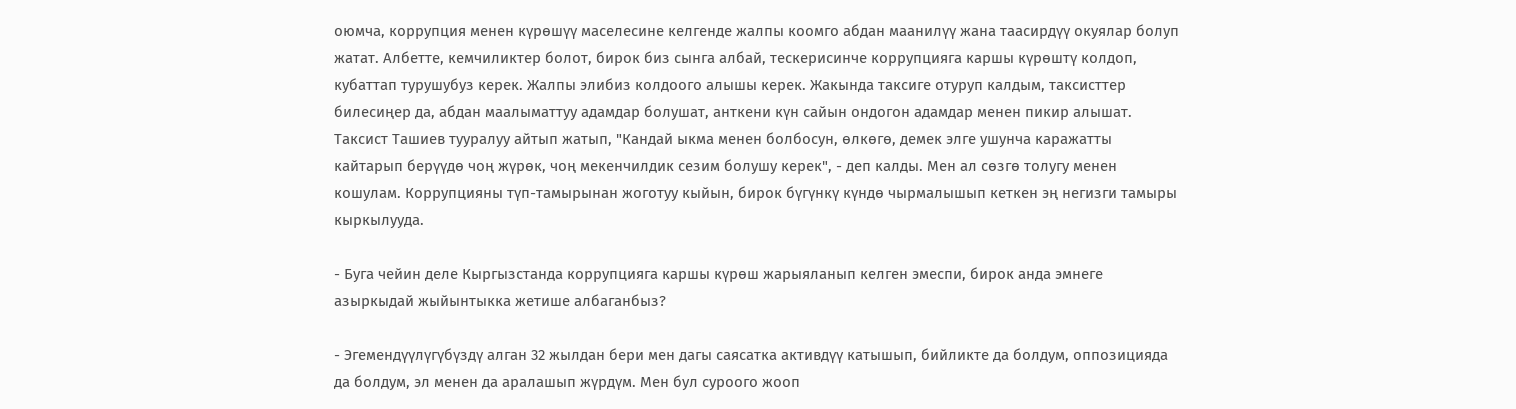оюмча, коррупция менен күрөшүү маселесине келгенде жалпы коомго абдан маанилүү жана таасирдүү окуялар болуп жатат. Албетте, кемчиликтер болот, бирок биз сынга албай, тескерисинче коррупцияга каршы күрөштү колдоп, кубаттап турушубуз керек. Жалпы элибиз колдоого алышы керек. Жакында таксиге отуруп калдым, таксисттер билесиңер да, абдан маалыматтуу адамдар болушат, анткени күн сайын ондогон адамдар менен пикир алышат. Таксист Ташиев тууралуу айтып жатып, "Кандай ыкма менен болбосун, өлкөгө, демек элге ушунча каражатты кайтарып берүүдө чоң жүрөк, чоң мекенчилдик сезим болушу керек", - деп калды. Мен ал сөзгө толугу менен кошулам. Коррупцияны түп-тамырынан жоготуу кыйын, бирок бүгүнкү күндө чырмалышып кеткен эң негизги тамыры кыркылууда.

- Буга чейин деле Кыргызстанда коррупцияга каршы күрөш жарыяланып келген эмеспи, бирок анда эмнеге азыркыдай жыйынтыкка жетише албаганбыз?

- Эгемендүүлүгүбүздү алган 32 жылдан бери мен дагы саясатка активдүү катышып, бийликте да болдум, оппозицияда да болдум, эл менен да аралашып жүрдүм. Мен бул суроого жооп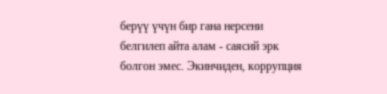берүү үчүн бир гана нерсени белгилеп айта алам - саясий эрк болгон эмес. Экинчиден, коррупция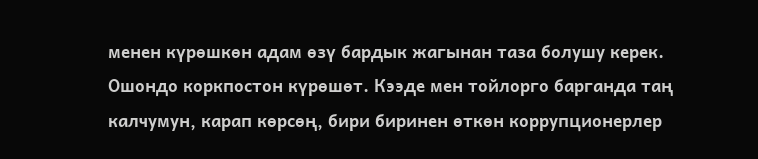менен күрөшкөн адам өзү бардык жагынан таза болушу керек. Ошондо коркпостон күрөшөт. Кээде мен тойлорго барганда таң калчумун, карап көрсөң, бири биринен өткөн коррупционерлер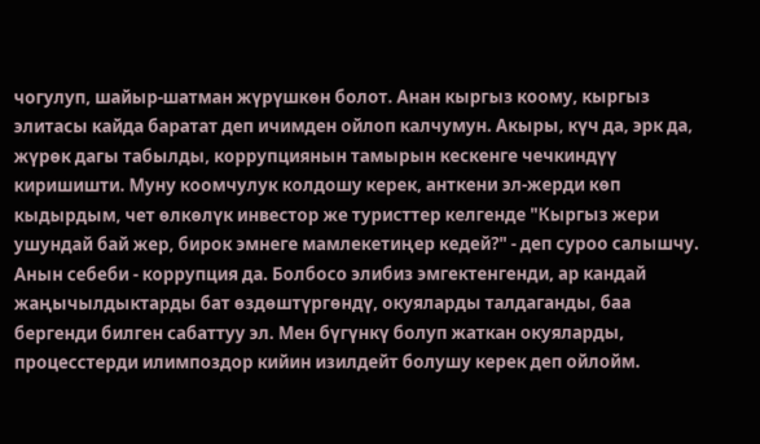чогулуп, шайыр-шатман жүрүшкөн болот. Анан кыргыз коому, кыргыз элитасы кайда баратат деп ичимден ойлоп калчумун. Акыры, күч да, эрк да, жүрөк дагы табылды, коррупциянын тамырын кескенге чечкиндүү киришишти. Муну коомчулук колдошу керек, анткени эл-жерди көп кыдырдым, чет өлкөлүк инвестор же туристтер келгенде "Кыргыз жери ушундай бай жер, бирок эмнеге мамлекетиңер кедей?" - деп суроо салышчу. Анын себеби - коррупция да. Болбосо элибиз эмгектенгенди, ар кандай жаңычылдыктарды бат өздөштүргөндү, окуяларды талдаганды, баа бергенди билген сабаттуу эл. Мен бүгүнкү болуп жаткан окуяларды, процесстерди илимпоздор кийин изилдейт болушу керек деп ойлойм.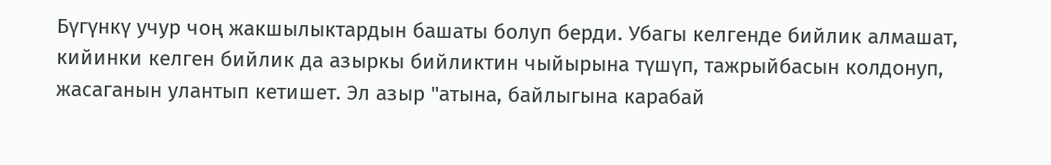Бүгүнкү учур чоң жакшылыктардын башаты болуп берди. Убагы келгенде бийлик алмашат, кийинки келген бийлик да азыркы бийликтин чыйырына түшүп, тажрыйбасын колдонуп, жасаганын улантып кетишет. Эл азыр "атына, байлыгына карабай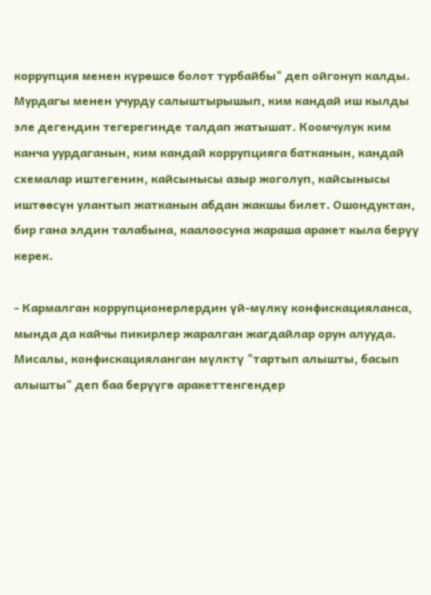коррупция менен күрөшсө болот турбайбы" деп ойгонуп калды. Мурдагы менен учурду салыштырышып, ким кандай иш кылды эле дегендин тегерегинде талдап жатышат. Коомчулук ким канча уурдаганын, ким кандай коррупцияга батканын, кандай схемалар иштегенин, кайсынысы азыр жоголуп, кайсынысы иштөөсүн улантып жатканын абдан жакшы билет. Ошондуктан, бир гана элдин талабына, каалоосуна жараша аракет кыла берүү керек.

- Кармалган коррупционерлердин үй-мүлкү конфискацияланса, мында да кайчы пикирлер жаралган жагдайлар орун алууда. Мисалы, конфискацияланган мүлктү "тартып алышты, басып алышты" деп баа берүүгө аракеттенгендер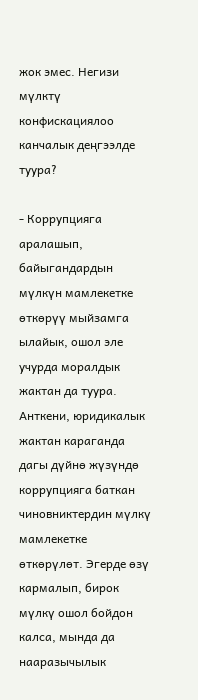жок эмес. Негизи мүлктү конфискациялоо канчалык деңгээлде туура?

- Коррупцияга аралашып, байыгандардын мүлкүн мамлекетке өткөрүү мыйзамга ылайык, ошол эле учурда моралдык жактан да туура. Анткени, юридикалык жактан караганда дагы дүйнө жүзүндө коррупцияга баткан чиновниктердин мүлкү мамлекетке өткөрүлөт. Эгерде өзү кармалып, бирок мүлкү ошол бойдон калса, мында да нааразычылык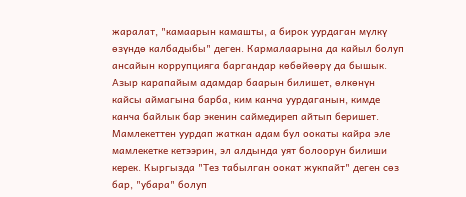жаралат, "камаарын камашты, а бирок уурдаган мүлкү өзүндө калбадыбы" деген. Кармалаарына да кайыл болуп ансайын коррупцияга баргандар көбөйөөрү да бышык.  Азыр карапайым адамдар баарын билишет, өлкөнүн кайсы аймагына барба, ким канча уурдаганын, кимде канча байлык бар экенин саймедиреп айтып беришет. Мамлекеттен уурдап жаткан адам бул оокаты кайра эле мамлекетке кетээрин, эл алдында уят болоорун билиши керек. Кыргызда "Тез табылган оокат жукпайт" деген сөз бар, "убара" болуп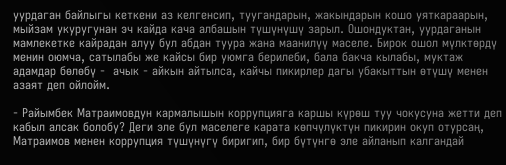уурдаган байлыгы кеткени аз келгенсип, туугандарын, жакындарын кошо уяткараарын, мыйзам укуругунан эч кайда кача албашын түшүнүшү зарыл. Ошондуктан, уурдаганын мамлекетке кайрадан алуу бул абдан туура жана маанилүү маселе. Бирок ошол мүлктөрдү менин оюмча, сатылабы же кайсы бир уюмга берилеби, бала бакча кылабы, муктаж адамдар бөлөбү -  ачык - айкын айтылса, кайчы пикирлер дагы убакыттын өтүшү менен азаят деп ойлойм.

- Райымбек Матраимовдун кармалышын коррупцияга каршы күрөш туу чокусуна жетти деп кабыл алсак болобу? Деги эле бул маселеге карата көпчүлүктүн пикирин окуп отурсаң, Матраимов менен коррупция түшүнүгү биригип, бир бүтүнгө эле айланып калгандай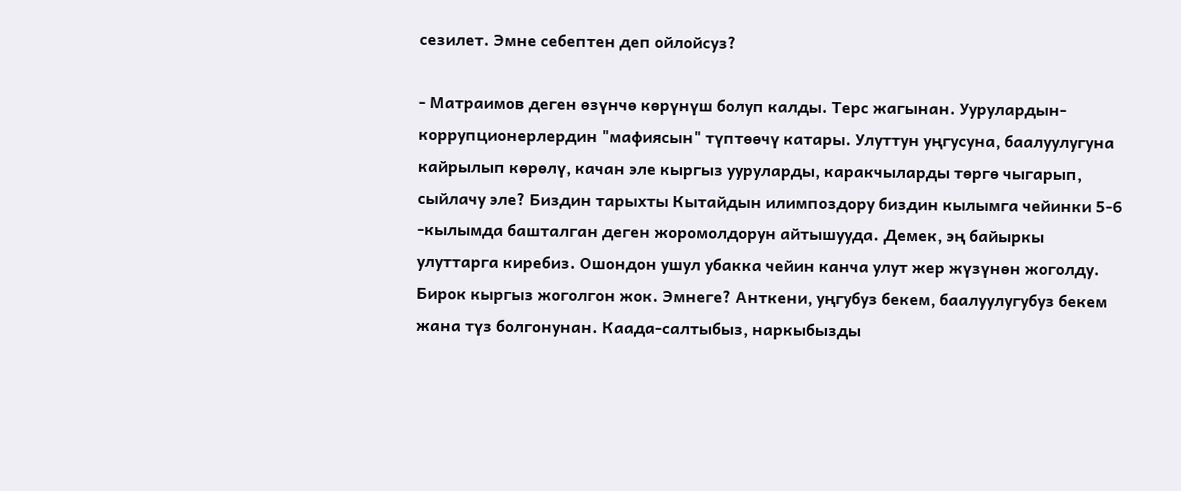сезилет. Эмне себептен деп ойлойсуз?

- Матраимов деген өзүнчө көрүнүш болуп калды. Терс жагынан. Уурулардын-коррупционерлердин "мафиясын" түптөөчү катары. Улуттун уңгусуна, баалуулугуна кайрылып көрөлү, качан эле кыргыз ууруларды, каракчыларды төргө чыгарып, сыйлачу эле? Биздин тарыхты Кытайдын илимпоздору биздин кылымга чейинки 5-6 -кылымда башталган деген жоромолдорун айтышууда. Демек, эң байыркы улуттарга киребиз. Ошондон ушул убакка чейин канча улут жер жүзүнөн жоголду. Бирок кыргыз жоголгон жок. Эмнеге? Анткени, уңгубуз бекем, баалуулугубуз бекем жана түз болгонунан. Каада-салтыбыз, наркыбызды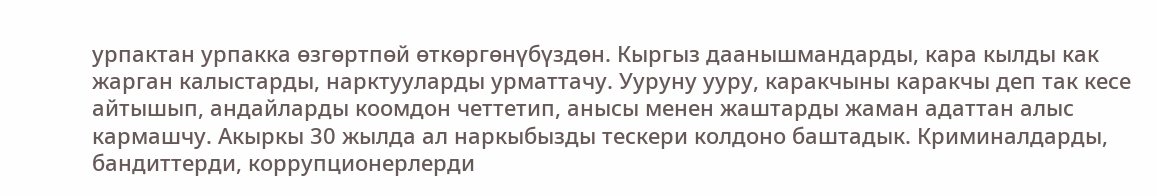урпактан урпакка өзгөртпөй өткөргөнүбүздөн. Кыргыз даанышмандарды, кара кылды как жарган калыстарды, нарктууларды урматтачу. Ууруну ууру, каракчыны каракчы деп так кесе айтышып, андайларды коомдон четтетип, анысы менен жаштарды жаман адаттан алыс кармашчу. Акыркы 30 жылда ал наркыбызды тескери колдоно баштадык. Криминалдарды, бандиттерди, коррупционерлерди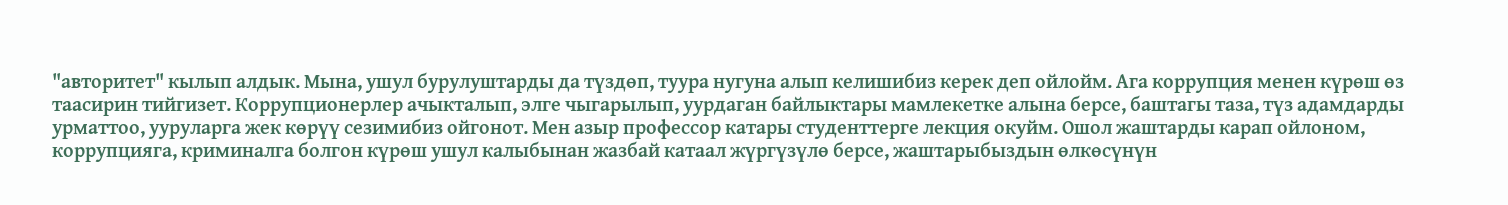"авторитет" кылып алдык. Мына, ушул бурулуштарды да түздөп, туура нугуна алып келишибиз керек деп ойлойм. Ага коррупция менен күрөш өз таасирин тийгизет. Коррупционерлер ачыкталып, элге чыгарылып, уурдаган байлыктары мамлекетке алына берсе, баштагы таза, түз адамдарды урматтоо, ууруларга жек көрүү сезимибиз ойгонот. Мен азыр профессор катары студенттерге лекция окуйм. Ошол жаштарды карап ойлоном, коррупцияга, криминалга болгон күрөш ушул калыбынан жазбай катаал жүргүзүлө берсе, жаштарыбыздын өлкөсүнүн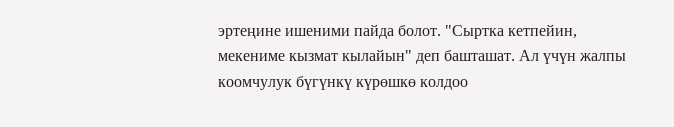эртеңине ишеними пайда болот. "Сыртка кетпейин, мекениме кызмат кылайын" деп башташат. Ал үчүн жалпы коомчулук бүгүнкү күрөшкө колдоо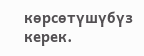көрсөтүшүбүз керек.